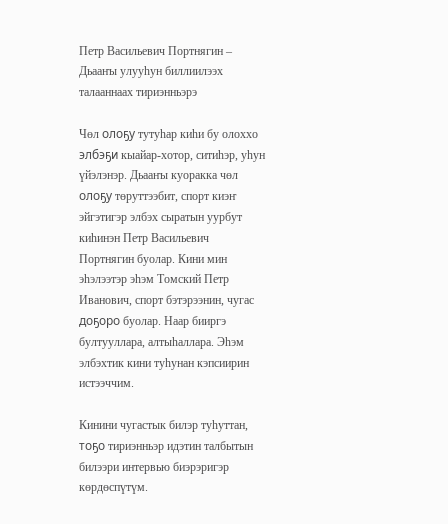Петр Васильевич Портнягин – Дьааҥы улууһун биллиилээх талааннаах тириэнньэрэ

Чөл олоҕу тутуhар киhи бу олоххо элбэҕи кыайар-хотор, ситиhэр, уhун үйэлэнэр. Дьааҥы куоракка чөл олоҕу төруттээбит, спорт киэҥ эйгэтигэр элбэх сыратын уурбут киһинэн Петр Васильевич Портнягин буолар. Кини мин эhэлээтэр эhэм Томский Петр Иванович, спорт бэтэрээнин, чугас доҕоро буолар. Наар бииргэ бултууллара, алтыhаллара. Эhэм элбэхтик кини туhунан кэпсиирин истээччим.

Кинини чугастык билэр туhуттан, тоҕо тириэнньэр идэтин талбытын билээри интервью биэрэригэр көрдөспүтүм.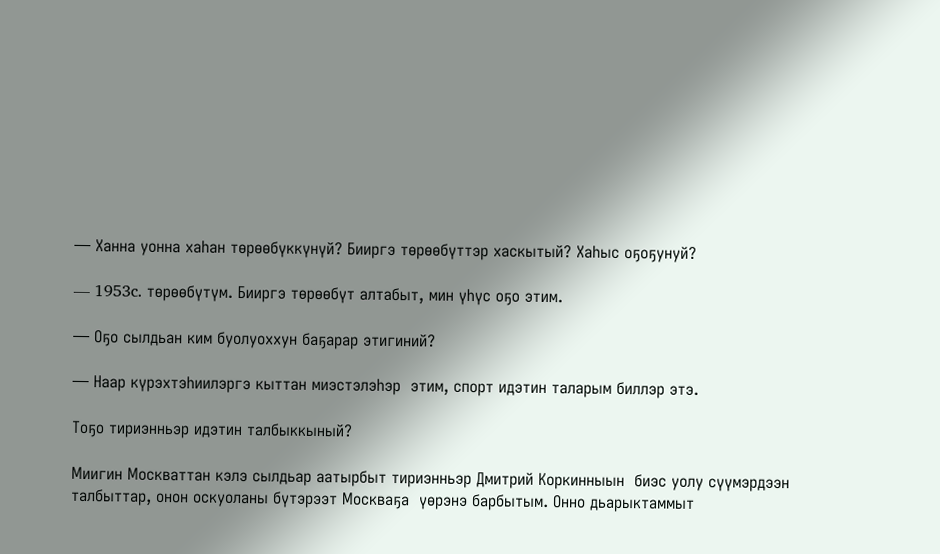— Ханна уонна хаhан төрөөбүккүнүй? Бииргэ төрөөбүттэр хаскытый? Хаhыс оҕоҕунуй?

— 1953c. төрөөбүтүм. Бииргэ төрөөбүт алтабыт, мин үhүс оҕо этим.

— Оҕо сылдьан ким буолуоххун баҕарар этигиний?

— Наар күрэхтэhиилэргэ кыттан миэстэлэhэр  этим, спорт идэтин таларым биллэр этэ.

Тоҕо тириэнньэр идэтин талбыккыный?

Миигин Москваттан кэлэ сылдьар аатырбыт тириэнньэр Дмитрий Коркинныын  биэс уолу сүүмэрдээн талбыттар, онон оскуоланы бүтэрээт Москваҕа  үөрэнэ барбытым. Онно дьарыктаммыт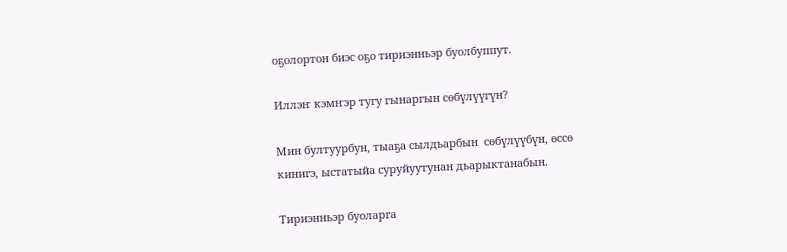оҕолортон биэс оҕо тириэнньэр буолбуппут.

Иллэҥ кэмҥэр тугу гынаргын сөбүлүүгүн?

Мин бултуурбун, тыаҕа сылдьарбын  сөбүлүүбүн, өссө  кинигэ, ыстатыйа суруйуутунан дьарыктанабын.

Тириэнньэр буоларга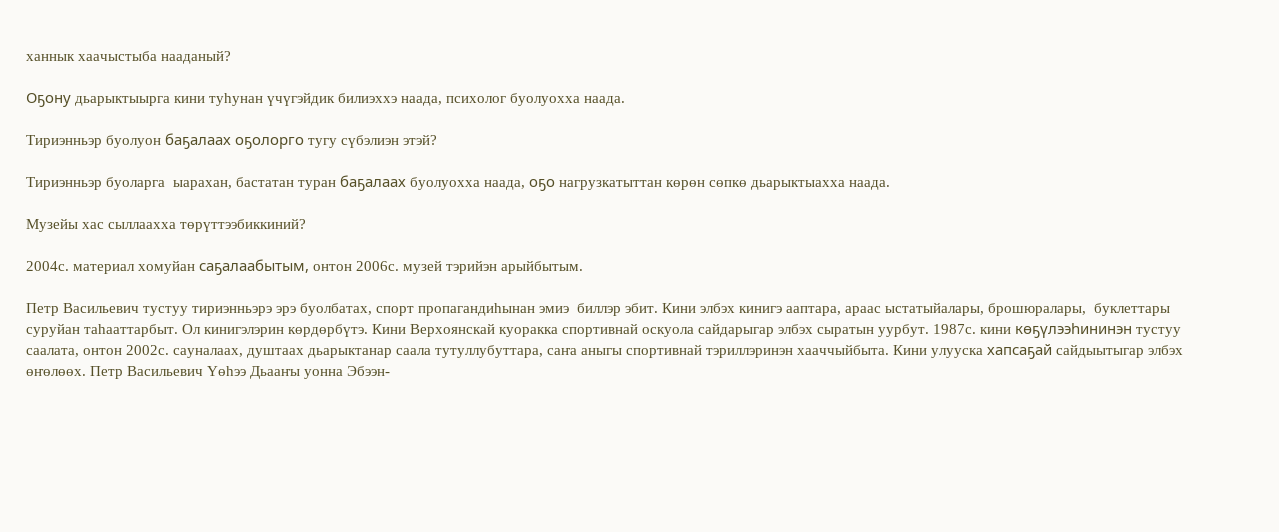ханнык хаачыстыба нааданый?

Оҕону дьарыктыырга кини туhунан үчүгэйдик билиэххэ наада, психолог буолуохха наада.

Тириэнньэр буолуон баҕалаах оҕолорго тугу сүбэлиэн этэй?

Тириэнньэр буоларга  ыарахан, бастатан туран баҕалаах буолуохха наада, оҕо нагрузкатыттан көрөн сөпкө дьарыктыахха наада.

Музейы хас сыллаахха төрүттээбиккиний?

2004с. материал хомуйан саҕалаабытым, онтон 2006с. музей тэрийэн арыйбытым.

Петр Васильевич тустуу тириэнньэрэ эрэ буолбатах, спорт пропагандиһынан эмиэ  биллэр эбит. Кини элбэх кинигэ ааптара, араас ыстатыйалары, брошюралары,  буклеттары суруйан таһааттарбыт. Ол кинигэлэрин көрдөрбүтэ. Кини Верхоянскай куоракка спортивнай оскуола сайдарыгар элбэх сыратын уурбут. 1987с. кини көҕүлээһининэн тустуу саалата, онтон 2002с. сауналаах, душтаах дьарыктанар саала тутуллубуттара, саҥа аныгы спортивнай тэриллэринэн хааччыйбыта. Кини улууска хапсаҕай сайдыытыгар элбэх өҥөлөөх. Петр Васильевич Үөһээ Дьааҥы уонна Эбээн-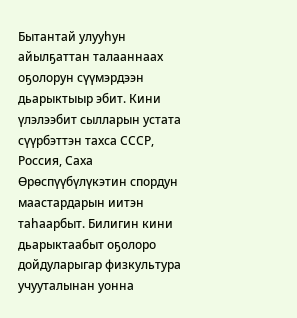Бытантай улууһун айылҕаттан талааннаах оҕолорун сүүмэрдээн дьарыктыыр эбит. Кини үлэлээбит сылларын устата сүүрбэттэн тахса СССР, Россия, Саха Ɵрөспүүбүлүкэтин спордун маастардарын иитэн таhаарбыт. Билигин кини дьарыктаабыт оҕолоро дойдуларыгар физкультура учууталынан уонна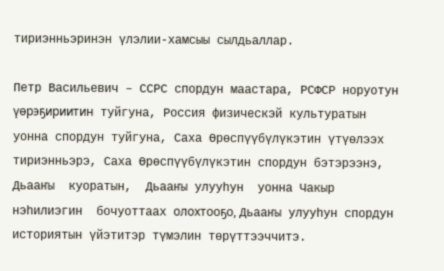тириэнньэринэн үлэлии-хамсыы сылдьаллар.

Петр Васильевич – ССРС спордун маастара, РСФСР норуотун үөрэҕириитин туйгуна, Россия физическэй культуратын уонна спордун туйгуна, Саха Ɵрөспүүбүлүкэтин үтүөлээх тириэнньэрэ, Саха Ɵрөспүүбүлүкэтин спордун бэтэрээнэ, Дьааҥы  куоратын,  Дьааҥы улууһун  уонна Чакыр нэһилиэгин  бочуоттаах олохтооҕо, Дьааҥы улууһун спордун историятын үйэтитэр түмэлин төрүттээччитэ.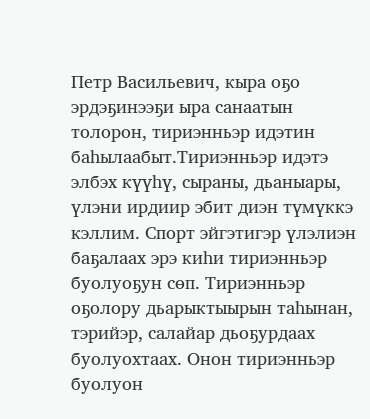Петр Васильевич, кыра оҕо эрдэҕинээҕи ыра санаатын толорон, тириэнньэр идэтин баhылаабыт.Тириэнньэр идэтэ элбэх күүһү, сыраны, дьаныары, үлэни ирдиир эбит диэн түмүккэ кэллим. Спорт эйгэтигэр үлэлиэн баҕалаах эрэ киһи тириэнньэр буолуоҕун сөп. Тириэнньэр оҕолору дьарыктыырын таһынан, тэрийэр, салайар дьоҕурдаах буолуохтаах. Онон тириэнньэр буолуон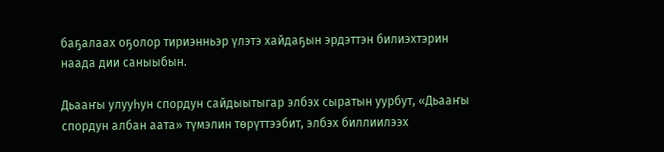баҕалаах оҕолор тириэнньэр үлэтэ хайдаҕын эрдэттэн билиэхтэрин наада дии саныыбын.

Дьааҥы улууһун спордун сайдыытыгар элбэх сыратын уурбут, «Дьааҥы спордун албан аата» түмэлин төрүттээбит, элбэх биллиилээх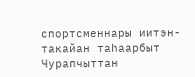спортсменнары иитэн-такайан таһаарбыт Чурапчыттан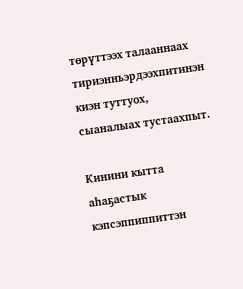төрүттээх талааннаах тириэнньэрдээхпитинэн киэн туттуох, сыаналыах тустаахпыт.

Кинини кытта аhаҕастык кэпсэппиппиттэн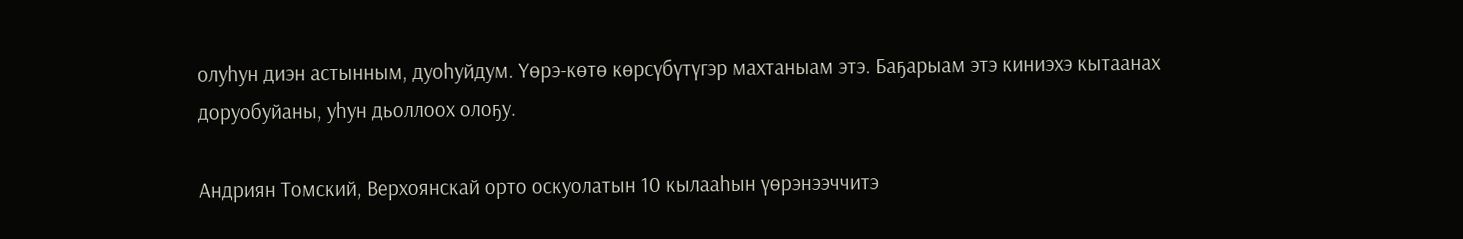олуhун диэн астынным, дуоhуйдум. Үөрэ-көтө көрсүбүтүгэр махтаныам этэ. Баҕарыам этэ киниэхэ кытаанах доруобуйаны, уhун дьоллоох олоҕу.

Андриян Томский, Верхоянскай орто оскуолатын 10 кылааhын үөрэнээччитэ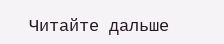Читайте дальше